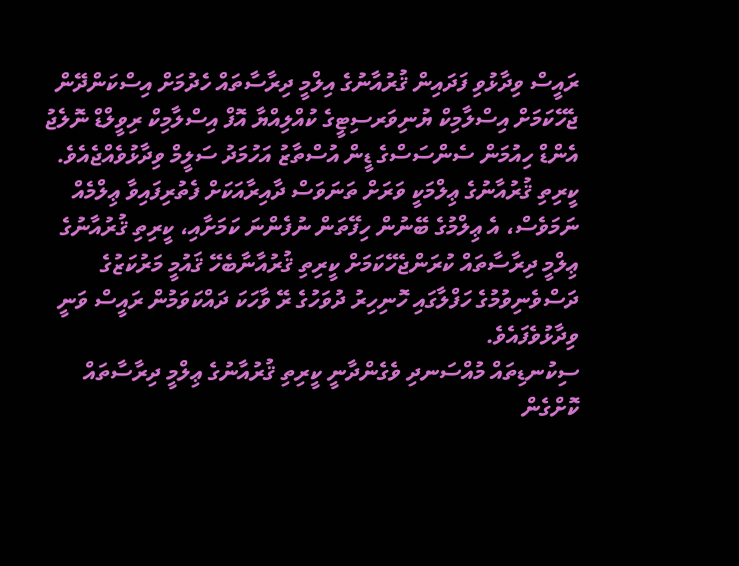ރައީސް ވިދާޅުވި ފަދައިން ޤުރުއާނުގެ އިލްމީ ދިރާސާތައް ހެދުމަށް އިސްކަންދޭން ޖެހޭކަމަށް އިސްލާމިކް ޔުނިވަރސިޓީގެ ކުއްލިއްޔާ އޮފް އިސްލާމިކް ރިވީލްޑް ނޮލެޖު އެންޑް ހިއުމަން ސެންސަސްގެ ޑީން އުސްތާޒު އަހުމަދު ސަލީމް ވިދާޅުވެއްޖެއެވެ.
ކީރިތި ޤުރުއާނުގެ ޢިލްމަކީ ވަރަށް ތަނަވަސް ދާއިރާއަކަށް ފެތުރިފައިވާ ޢިލްމެއް ނަމަވެސް، އެ ޢިލްމުގެ ބޭނުން ހިފޭތަން ނުފެންނަ ކަމަށާއި، ކީރިތި ޤުރުއާނުގެ ޢިލްމީ ދިރާސާތައް ކުރަންޖެހޭކަމަށް ކީރިތި ޤުރުއާނާބެހޭ ޤައުމީ މަރުކަޒުގެ ދަސްވެނިވުމުގެ ހަފްލާގައި ހޮނިހިރު ދުވަހުގެ ރޭ ވާހަކަ ދައްކަވަމުން ރައީސް ވަނީ ވިދާޅުވެފައެވެ.
ސިކުނޑިތައް މުއްސަނދި ވެގެންދާނީ ކީރިތި ޤުރުއާނުގެ ޢިލްމީ ދިރާސާތައް ކޮށްގެން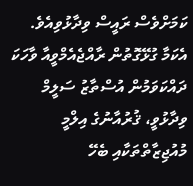ކަމަށްވެސް ރައީސް ވިދާޅުވިއެވެ.
އެކަމާ ގުޅޭގޮތުން ރާއްޖެއެމްވީއާ ވާހަކަ ދައްކަވަމުން އުސްތާޒު ސަލީމް ވިދާޅުވީ، ޤުރުއާނުގެ އިލްމީ މުއުޖިޒާތްތަކާއި ބެހޭ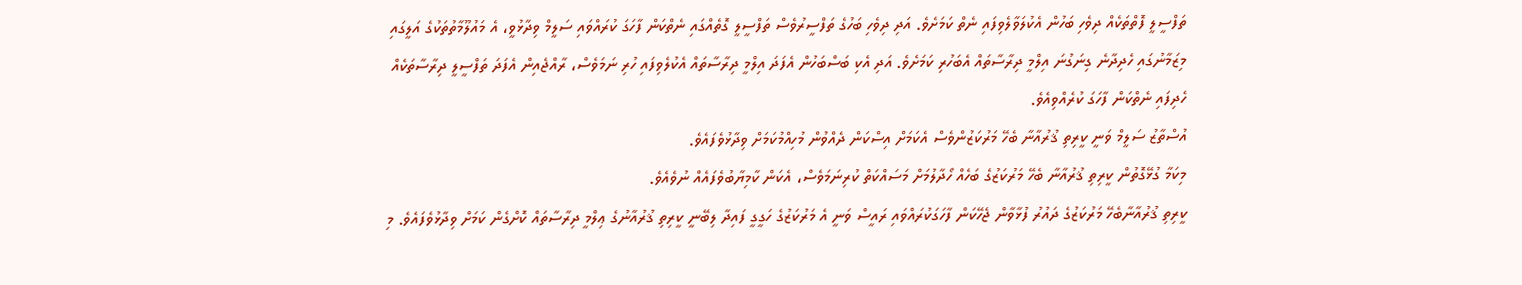ތަފްސީލީ ފޮތްތަކެއް ދިވެހި ބަހުން އެކުލަވާލެވިފައި ނެތް ކަމަށެވެ. އަދި ދިވެހި ބަހުގެ ތަފްސީރުވެސް ތަފްސީލީ ގޮތެއްގައި ނެތްކަން ފާހަގަ ކުރައްވައި ސަލީމް ވިދާޅުވީ، އެ މައުލޫމާތުތަކުގެ އަލީގައި މިޒަމާނުގައި ހެދިދާނެ ގިނަގުނަ އިލްމީ ދިރާސާތައް އެބަހުރި ކަމަށެވެ. އަދި އެކި ބަސްބަހުން އެފަދަ އިލްމީ ދިރާސާތައް އެކުލެވިފައި ހުރި ނަމަވެސް، ރާއްޖެއިން އެފަދަ ތަފްސީލީ ދިރާސާތަކެއް ހެދިފައި ނެތްކަން ފާހަގަ ކުރެއްވިއެވެ.
އުސްތާޒު ސަލީމް ވަނީ ކީރިތި ޤުރުއާނާ ބެހޭ މަރުކަޒުންވެސް އެކަމަށް އިސްކަން ދެއްވުން މުހިއްމުކަމަށް ވިދާޅުވެފައެވެ.
މިކަމާ ގުޅޭގޮތުން ކީރިތި ޤުރުއާނާ ބެހޭ މަރުކަޒުގެ ބަހެއް ހޯދާލުމަށް މަސައްކަތް ކުރިނަމަވެސް، އެކަން ކާމިޔާބުވެފައެއް ނުވެއެވެ.
ކީރިތި ޤުރުއާނާބެހޭ މަރުކަޒުގެ ދައުރު ފުޅާވާން ޖެހޭކަން ފާހަގަކުރައްވައި ރައީސް ވަނީ އެ މަރުކަޒުގެ ހަގީގީ ފައިދާ ލިބޭނީ ކީރިތި ޤުރުއާނުގެ ޢިލްމީ ދިރާސާތައް ކޮށްގެން ކަމަށް ވިދާޅުވެފައެވެ. މި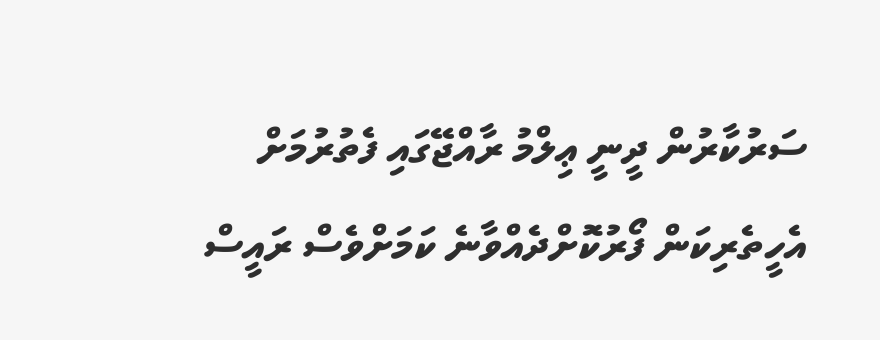ސަރުކާރުން ދީނީ ޢިލްމު ރާއްޖޭގައި ފެތުރުމަށް އެހީތެރިކަން ފޯރުކޮށްދެއްވާނެ ކަމަށްވެސް ރައީސް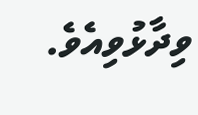ވިދާޅުވިއެވެ.